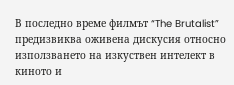В последно време филмът “The Brutalist” предизвиква оживена дискусия относно използването на изкуствен интелект в киното и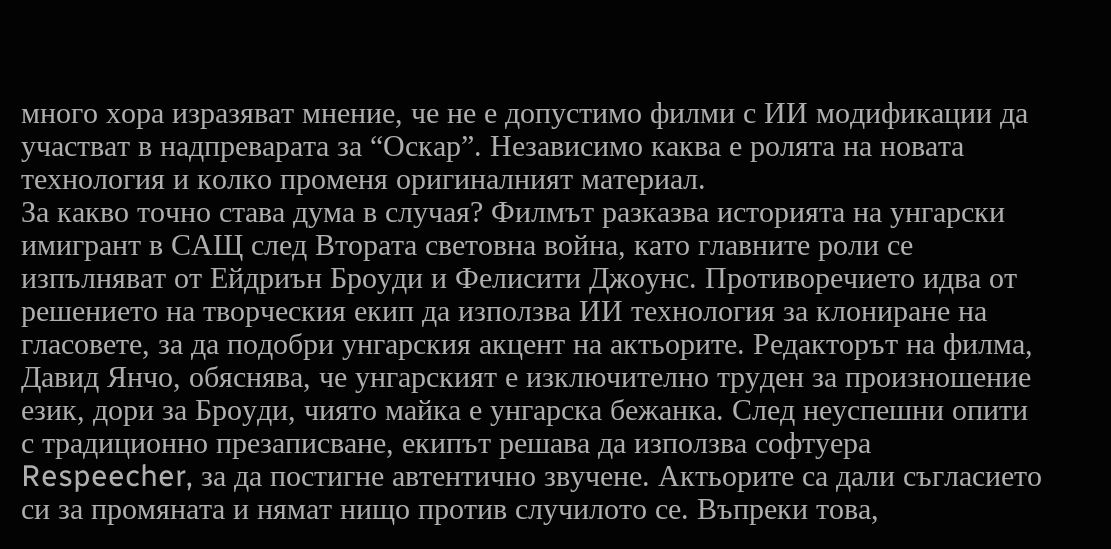много хора изразяват мнение, че не е допустимо филми с ИИ модификации да участват в надпреварата за “Оскар”. Независимо каква е ролята на новата технология и колко променя оригиналният материал.
За какво точно става дума в случая? Филмът разказва историята на унгарски имигрант в САЩ след Втората световна война, като главните роли се изпълняват от Ейдриън Броуди и Фелисити Джоунс. Противоречието идва от решението на творческия екип да използва ИИ технология за клониране на гласовете, за да подобри унгарския акцент на актьорите. Редакторът на филма, Давид Янчо, обяснява, че унгарският е изключително труден за произношение език, дори за Броуди, чиято майка е унгарска бежанка. След неуспешни опити с традиционно презаписване, екипът решава да използва софтуера Respeecher, за да постигне автентично звучене. Актьорите са дали съгласието си за промяната и нямат нищо против случилото се. Въпреки това,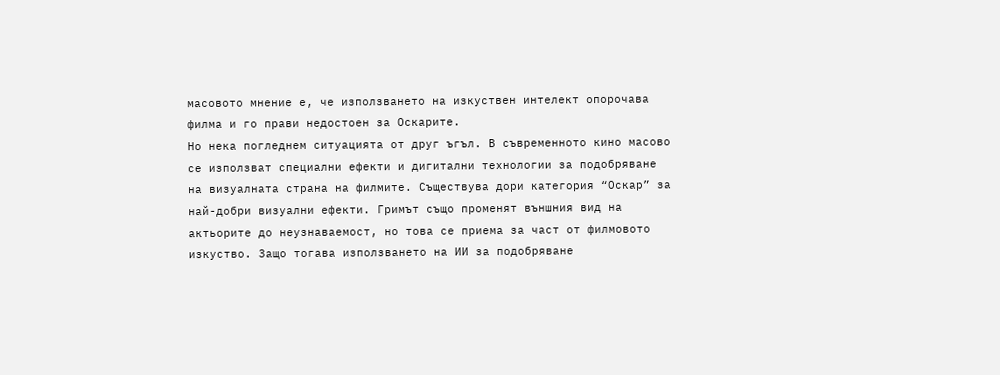масовото мнение е, че използването на изкуствен интелект опорочава филма и го прави недостоен за Оскарите.
Но нека погледнем ситуацията от друг ъгъл. В съвременното кино масово се използват специални ефекти и дигитални технологии за подобряване на визуалната страна на филмите. Съществува дори категория “Оскар” за най-добри визуални ефекти. Гримът също променят външния вид на актьорите до неузнаваемост, но това се приема за част от филмовото изкуство. Защо тогава използването на ИИ за подобряване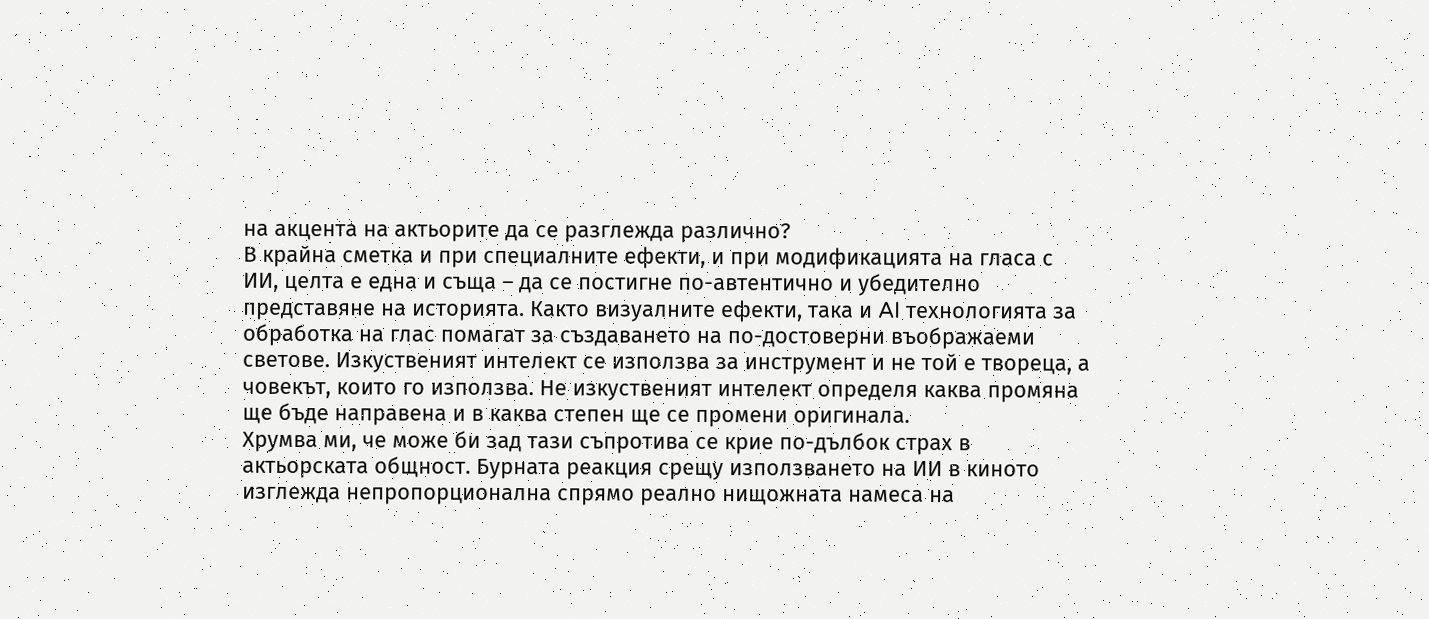на акцента на актьорите да се разглежда различно?
В крайна сметка и при специалните ефекти, и при модификацията на гласа с ИИ, целта е една и съща – да се постигне по-автентично и убедително представяне на историята. Както визуалните ефекти, така и AI технологията за обработка на глас помагат за създаването на по-достоверни въображаеми светове. Изкуственият интелект се използва за инструмент и не той е твореца, а човекът, които го използва. Не изкуственият интелект определя каква промяна ще бъде направена и в каква степен ще се промени оригинала.
Хрумва ми, че може би зад тази съпротива се крие по-дълбок страх в актьорската общност. Бурната реакция срещу използването на ИИ в киното изглежда непропорционална спрямо реално нищожната намеса на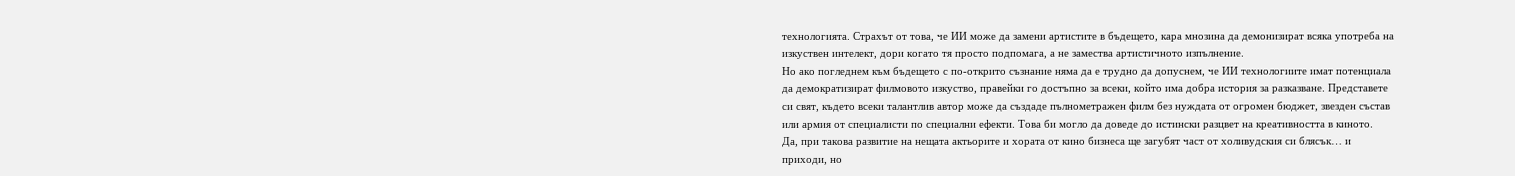технологията. Страхът от това, че ИИ може да замени артистите в бъдещето, кара мнозина да демонизират всяка употреба на изкуствен интелект, дори когато тя просто подпомага, а не замества артистичното изпълнение.
Но ако погледнем към бъдещето с по-открито съзнание няма да е трудно да допуснем, че ИИ технологиите имат потенциала да демократизират филмовото изкуство, правейки го достъпно за всеки, който има добра история за разказване. Представете си свят, където всеки талантлив автор може да създаде пълнометражен филм без нуждата от огромен бюджет, звезден състав или армия от специалисти по специални ефекти. Това би могло да доведе до истински разцвет на креативността в киното.
Да, при такова развитие на нещата актьорите и хората от кино бизнеса ще загубят част от холивудския си блясък… и приходи, но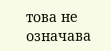това не означава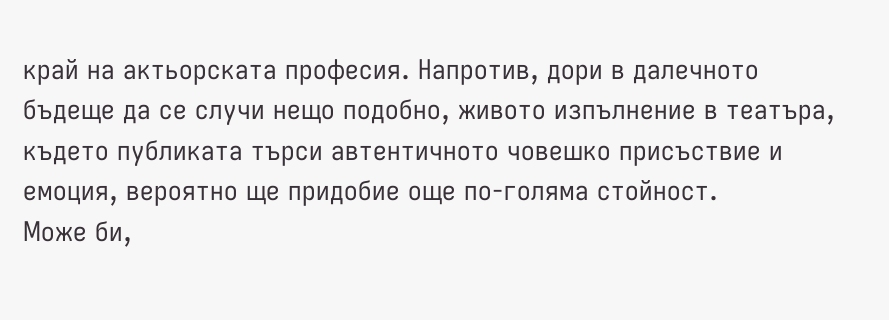край на актьорската професия. Напротив, дори в далечното бъдеще да се случи нещо подобно, живото изпълнение в театъра, където публиката търси автентичното човешко присъствие и емоция, вероятно ще придобие още по-голяма стойност.
Може би,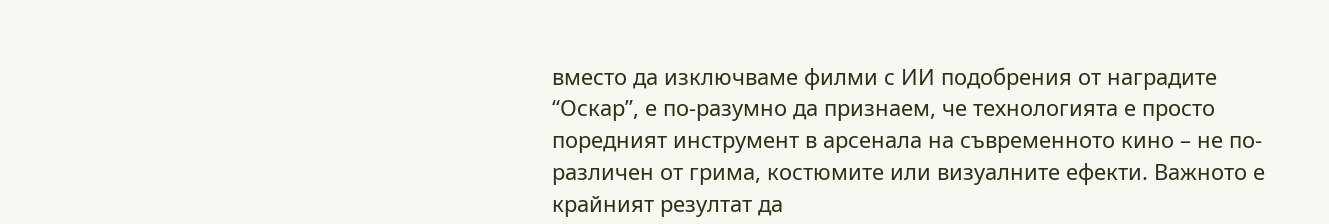вместо да изключваме филми с ИИ подобрения от наградите “Оскар”, е по-разумно да признаем, че технологията е просто поредният инструмент в арсенала на съвременното кино – не по-различен от грима, костюмите или визуалните ефекти. Важното е крайният резултат да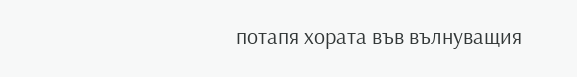потапя хората във вълнуващия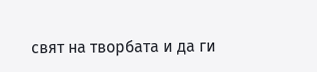свят на творбата и да ги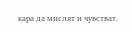кара да мислят и чувстват.